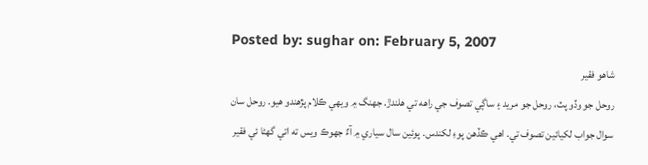Posted by: sughar on: February 5, 2007
شاهو فقير
روحل جو وڏو پٽ، روحل جو مريد ۽ ساڳي تصوف جي راهه تي هلندڙ. جهنگ ۾ ويهي ڪلام پڙهندو هيو. روحل سان سوال جواب لکيائين تصوف تي. اهي ڪڏهن پوءِ لکندس. پوئين سال سياري ۾ آءٌ جهوڪ ويس ته اتي گهڻا ئي فقير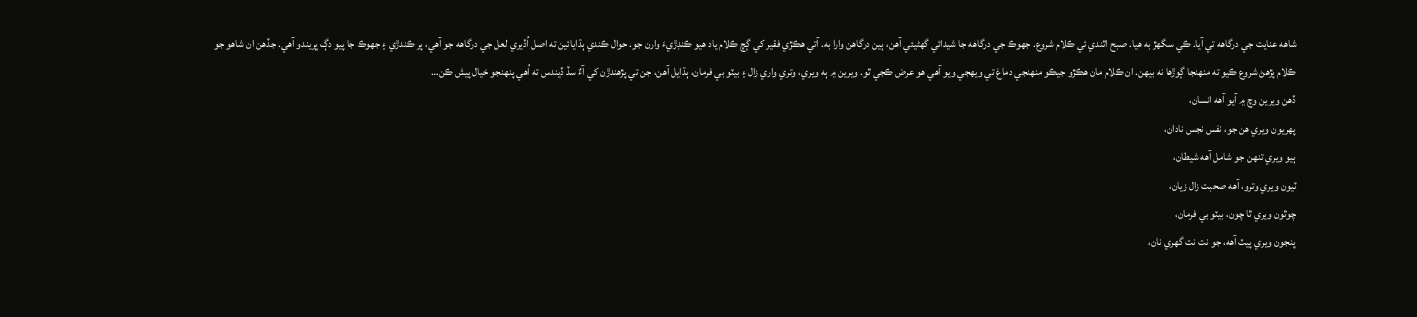شاهه عنايت جي درگاهه تي آيا. ڪي سگهڙ به هيا. صبح اٿندي ئي ڪلام شروع. جهوڪ جي درگاهه جا شيدائي گهڻيئي آهن، ٻين درگاهن وارا به. آتي هڪڙي فقير کي ڳچ ڪلام ياد هيو ڪنڊڙيءَ وارن جو. حوال ڪندي ٻڌايائين ته اصل اُڏيري لعل جي درگاهه جو آهي، پر ڪندڙي ۽ جهوڪ جا پيو دڳ ڀريندو آهي. جڏهن ان شاهو جو ڪلام پڙهڻ شروع ڪيو ته منهنجا ڳوڙها نه بيهن. ان ڪلام مان هڪڙو جيڪو منهنجي دماغ تي ويهجي ويو آهي هو عرض ڪجي ٿو. ويرين ۾ ٻه ويري، وتري واري زال ۽ بيٽو بي فرمان، ٻڌايل آهن، جن تي پڙهندڙن کي آءٌ سڏ ڏيندس ته اُهي پنهنجو خيال پيش ڪن…
ڏهن ويرين وچ ۾ آيو آهه انسان،
پهريون ويري هن جو، نفس نجس نادان،
ٻيو ويري تنهن جو شامل آهه شيطان،
ٽيون ويري وترو، آهه صحبت زال زيان،
چوٿون ويري ٿا چون، بيٽو بي فرمان،
پنجون ويري پيٽ آهه، جو نت نت گهري نان،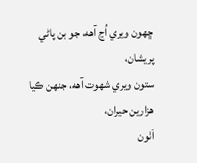ڇهون ويري اُڃ آهه، جو بن پاڻي پريشان،
ستون ويري شهوت آهه، جنهن ڪيا هزارين حيران،
اَٺون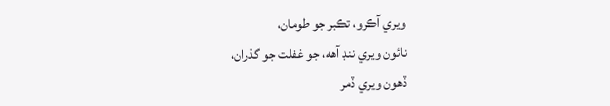ويري آڪرو، تڪبر جو طومان،
نائون ويري ننڊ آهه، جو غفلت جو گذران،
ڏهون ويري ڏمر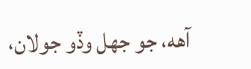آهه، جو جهل وڏو جولان،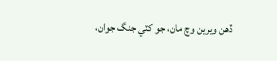ڏهن ويرين وچ مان، جو کٽي جنگ جوان،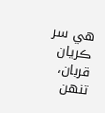هي سر ڪريان قربان، تنهن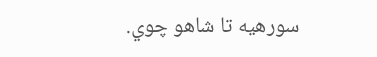سورهيه تا شاهو چوي.